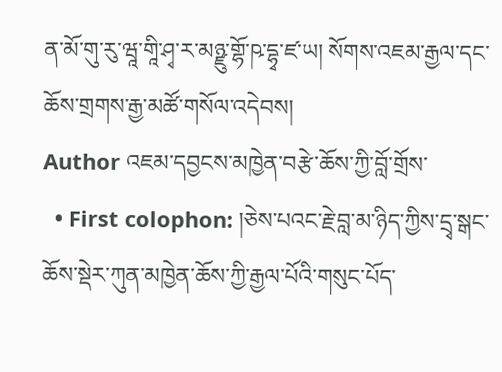ན་མོ་གུ་རུ་ཝཱ་གཱི་ཤྭ་ར་མཉྫུ་གྷོ་ཥ་དྷྭ་ཛ་ཡ། སོགས་འཇམ་རྒྱལ་དང་ཆོས་གྲགས་རྒྱ་མཚོ་གསོལ་འདེབས།
Author འཇམ་དབྱངས་མཁྱེན་བརྩེ་ཆོས་ཀྱི་བློ་གྲོས་
  • First colophon: །ཅེས་པའང་རྗེ་བླ་མ་ཉིད་ཀྱིས་དྲྭ་སྒང་ཆོས་སྡེར་ཀུན་མཁྱེན་ཆོས་ཀྱི་རྒྱལ་པོའི་གསུང་པོད་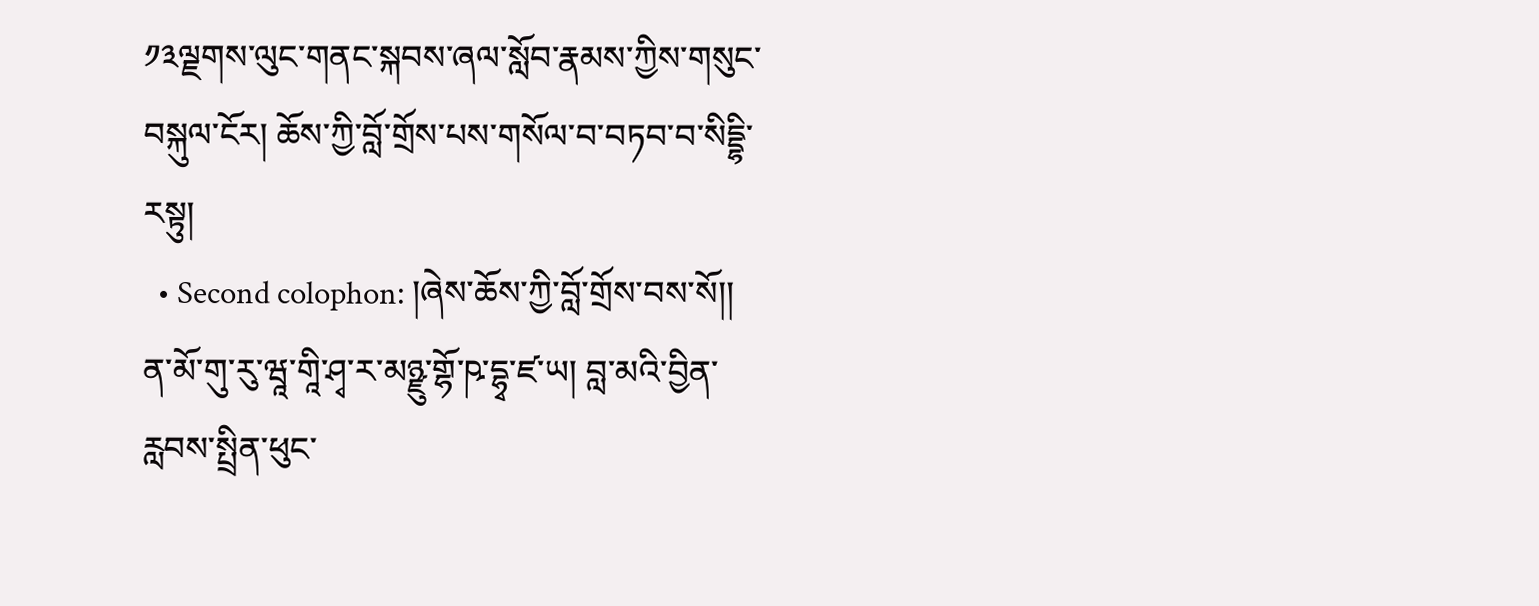༡༣ལྗགས་ལུང་གནང་སྐབས་ཞལ་སློབ་རྣམས་ཀྱིས་གསུང་བསྐུལ་ངོར། ཆོས་ཀྱི་བློ་གྲོས་པས་གསོལ་བ་བཏབ་བ་སིདྡྷི་རསྟུ།
  • Second colophon: །ཞེས་ཆོས་ཀྱི་བློ་གྲོས་བས་སོ།།
ན་མོ་གུ་རུ་ཝཱ་གཱི་ཤྭ་ར་མཉྫུ་གྷོ་ཥ་དྷྭ་ཛ་ཡ། བླ་མའི་བྱིན་རླབས་སྤྲིན་ཕུང་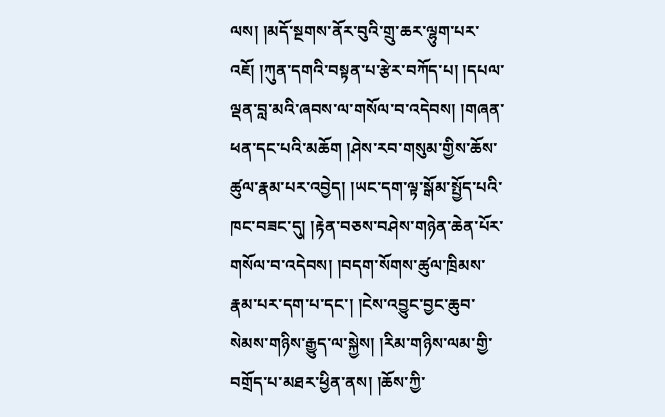ལས། །མདོ་སྔགས་ནོར་བུའི་གྲུ་ཆར་ལྷུག་པར་འཇོ། །ཀུན་དགའི་བསྟན་པ་རྩེར་བཀོད་པ། །དཔལ་ལྡན་བླ་མའི་ཞབས་ལ་གསོལ་བ་འདེབས། །གཞན་ཕན་དང་པའི་མཆོག །ཤེས་རབ་གསུམ་གྱིས་ཆོས་ཚུལ་རྣམ་པར་འབྱེད། །ཡང་དག་ལྟ་སྒོམ་སྤྱོད་པའི་ཁང་བཟང་དུ། །རྟེན་བཅས་བཤེས་གཉེན་ཆེན་པོར་གསོལ་བ་འདེབས། །བདག་སོགས་ཚུལ་ཁྲིམས་རྣམ་པར་དག་པ་དང་། །ངེས་འབྱུང་བྱང་ཆུབ་སེམས་གཉིས་རྒྱུད་ལ་སྐྱེས། །རིམ་གཉིས་ལམ་གྱི་བགྲོད་པ་མཐར་ཕྱིན་ནས། །ཆོས་ཀྱི་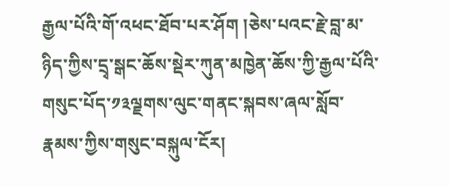རྒྱལ་པོའི་གོ་འཕང་ཐོབ་པར་ཤོག །ཅེས་པའང་རྗེ་བླ་མ་ཉིད་ཀྱིས་དྲྭ་སྒང་ཆོས་སྡེར་ཀུན་མཁྱེན་ཆོས་ཀྱི་རྒྱལ་པོའི་གསུང་པོད་༡༣ལྗགས་ལུང་གནང་སྐབས་ཞལ་སློབ་རྣམས་ཀྱིས་གསུང་བསྐུལ་ངོར།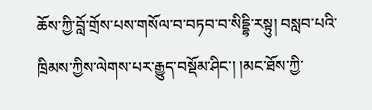ཆོས་ཀྱི་བློ་གྲོས་པས་གསོལ་བ་བཏབ་བ་སིདྡྷི་རསྟུ། བསླབ་པའི་ཁྲིམས་ཀྱིས་ལེགས་པར་རྒྱུད་བསྡོམ་ཤིང་། །མང་ཐོས་ཀྱི་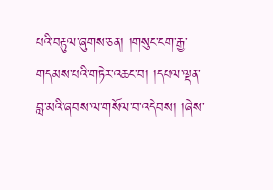པའི་བརྟུལ་ཞུགས་ཅན། །གསུང་ངག་རྒྱ་གདམས་པའི་གཏེར་འཆང་བ། །དཔལ་ལྡན་བླ་མའི་ཞབས་ལ་གསོལ་བ་འདེབས། །ཞེས་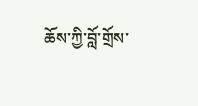ཆོས་ཀྱི་བློ་གྲོས་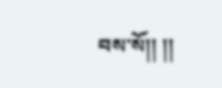བས་སོ།། །།